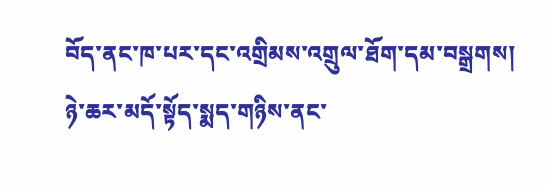བོད་ནང་ཁ་པར་དང་འགྲིམས་འགྲུལ་ཐོག་དམ་བསྒྲགས།
ཉེ་ཆར་མདོ་སྟོད་སྨད་གཉིས་ནང་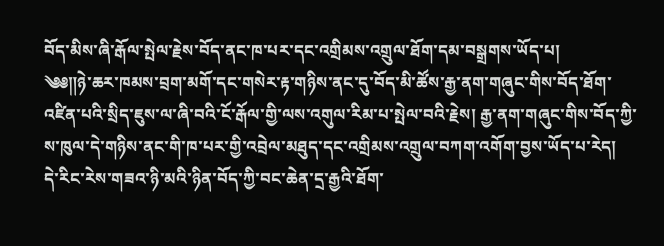བོད་མིས་ཞི་རྒོལ་སྤེལ་རྗེས་བོད་ནང་ཁ་པར་དང་འགྲིམས་འགྲུལ་ཐོག་དམ་བསྒྲགས་ཡོད་པ།
༄༅༎ཉེ་ཆར་ཁམས་བྲག་མགོ་དང་གསེར་རྟ་གཉིས་ནང་དུ་བོད་མི་ཚོས་རྒྱ་ནག་གཞུང་གིས་བོད་ཐོག་འཛིན་པའི་སྲིད་ཇུས་ལ་ཞི་བའི་ངོ་རྒོལ་གྱི་ལས་འགུལ་རིམ་པ་སྤེལ་བའི་རྗེས། རྒྱ་ནག་གཞུང་གིས་བོད་ཀྱི་ས་ཁུལ་དེ་གཉིས་ནང་གི་ཁ་པར་གྱི་འབྲེལ་མཐུད་དང་འགྲིམས་འགྲུལ་བཀག་འགོག་བྱས་ཡོད་པ་རེད།
དེ་རིང་རེས་གཟའ་ཉི་མའི་ཉིན་བོད་ཀྱི་བང་ཆེན་དྲ་རྒྱའི་ཐོག་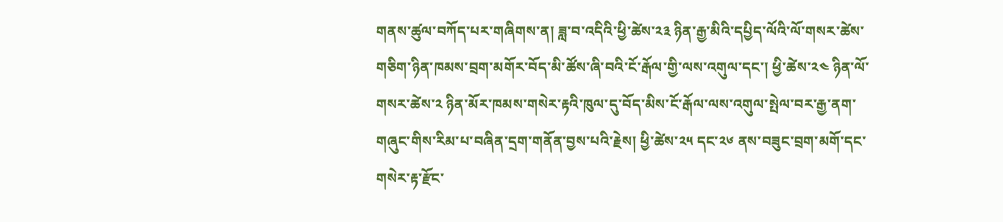གནས་ཚུལ་བཀོད་པར་གཞིགས་ན། ཟླ་བ་འདིའི་ཕྱི་ཚེས་༢༣ ཉིན་རྒྱ་མིའི་དཔྱིད་ལོའི་ལོ་གསར་ཚེས་གཅིག་ཉིན་ཁམས་བྲག་མགོར་བོད་མི་ཚོས་ཞི་བའི་ངོ་རྒོལ་གྱི་ལས་འགུལ་དང་། ཕྱི་ཚེས་༢༤ ཉིན་ལོ་གསར་ཚེས་༢ ཉིན་མོར་ཁམས་གསེར་རྟའི་ཁུལ་དུ་བོད་མིས་ངོ་རྒོལ་ལས་འགུལ་སྤེལ་བར་རྒྱ་ནག་གཞུང་གིས་རིམ་པ་བཞིན་དྲག་གནོན་བྱས་པའི་རྗེས། ཕྱི་ཚེས་༢༥ དང་༢༦ ནས་བཟུང་བྲག་མགོ་དང་གསེར་རྟ་རྫོང་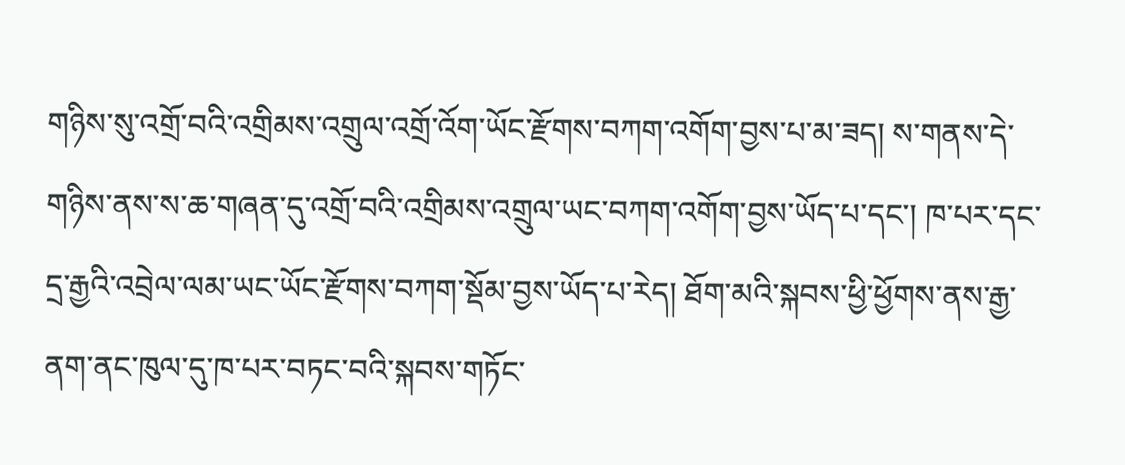གཉིས་སུ་འགྲོ་བའི་འགྲིམས་འགྲུལ་འགྲོ་འོག་ཡོང་རྫོགས་བཀག་འགོག་བྱས་པ་མ་ཟད། ས་གནས་དེ་གཉིས་ནས་ས་ཆ་གཞན་དུ་འགྲོ་བའི་འགྲིམས་འགྲུལ་ཡང་བཀག་འགོག་བྱས་ཡོད་པ་དང་། ཁ་པར་དང་དྲ་རྒྱའི་འབྲེལ་ལམ་ཡང་ཡོང་རྫོགས་བཀག་སྡོམ་བྱས་ཡོད་པ་རེད། ཐོག་མའི་སྐབས་ཕྱི་ཕྱོགས་ནས་རྒྱ་ནག་ནང་ཁུལ་དུ་ཁ་པར་བཏང་བའི་སྐབས་གཏོང་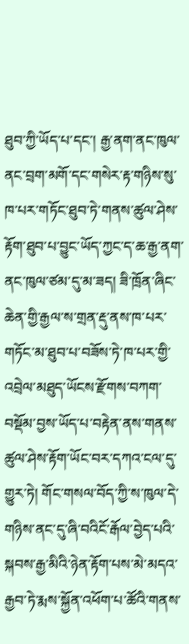ཐུབ་ཀྱི་ཡོད་པ་དང་། རྒྱ་ནག་ནང་ཁུལ་ནང་བྲག་མགོ་དང་གསེར་རྟ་གཉིས་སུ་ཁ་པར་གཏོང་ཐུབ་ཏེ་གནས་ཚུལ་ཤེས་རྟོག་ཐུབ་པ་བྱུང་ཡོད་ཀྱང་ད་ཆ་རྒྱ་ནག་ནང་ཁུལ་ཙམ་དུ་མ་ཟད། ཟི་ཁྲོན་ཞིང་ཆེན་གྱི་རྒྱལ་ས་གྲན་རྡུ་ནས་ཁ་པར་གཏོང་མ་ཐུབ་པ་བཟོས་ཏེ་ཁ་པར་གྱི་འབྲེལ་མཐུད་ཡོངས་རྫོགས་བཀག་བསྡོམ་བྱས་ཡོད་པ་བརྟེན་ནས་གནས་ཚུལ་ཤེས་རྟོག་ཡོང་བར་དཀའ་ངལ་དུ་གྱུར་ཏེ། གོང་གསལ་བོད་ཀྱི་ས་ཁུལ་དེ་གཉིས་ནང་དུ་ཞི་བའིངོ་རྒོལ་བྱེད་པའི་སྐབས་རྒྱ་མིའི་ཉེན་རྟོག་པས་མེ་མདའ་རྒྱབ་ཏེ་རྨས་སྐྱོན་འཕོག་པ་ཚོའི་གནས་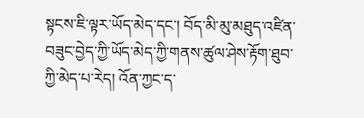སྟངས་ཇི་ལྟར་ཡོད་མེད་དང་། བོད་མི་མུ་མཐུད་འཛིན་བཟུང་བྱེད་ཀྱི་ཡོད་མེད་ཀྱི་གནས་ཚུལ་ཤེས་རྟོག་ཐུབ་ཀྱི་མེད་པ་རེད། འོན་ཀྱང་ད་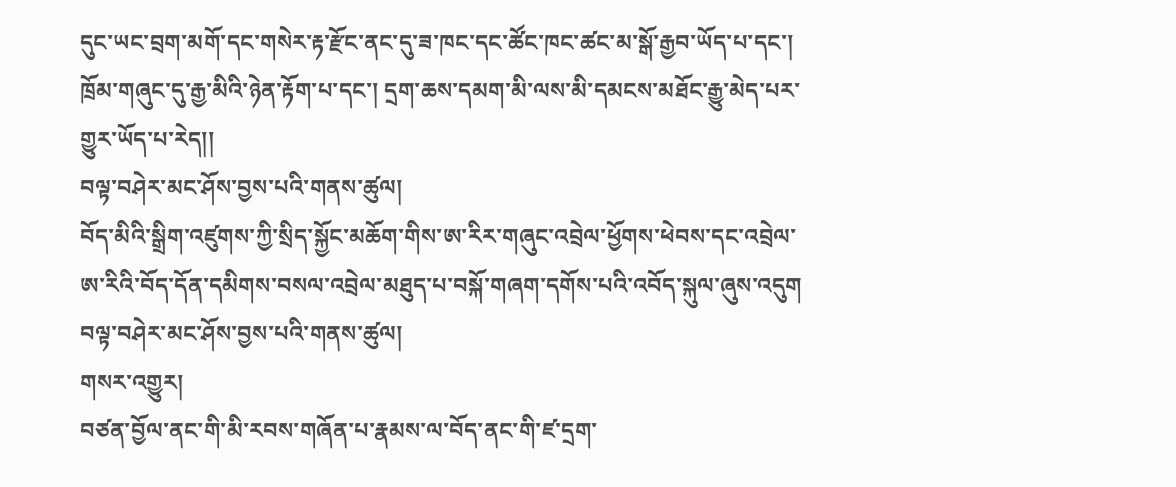དུང་ཡང་བྲག་མགོ་དང་གསེར་རྟ་རྫོང་ནང་དུ་ཟ་ཁང་དང་ཚོང་ཁང་ཚང་མ་སྒོ་རྒྱབ་ཡོད་པ་དང་། ཁྲོམ་གཞུང་དུ་རྒྱ་མིའི་ཉེན་རྟོག་པ་དང་། དྲག་ཆས་དམག་མི་ལས་མི་དམངས་མཐོང་རྒྱུ་མེད་པར་གྱུར་ཡོད་པ་རེད།།
བལྟ་བཤེར་མང་ཤོས་བྱས་པའི་གནས་ཚུལ།
བོད་མིའི་སྒྲིག་འཛུགས་ཀྱི་སྲིད་སྐྱོང་མཆོག་གིས་ཨ་རིར་གཞུང་འབྲེལ་ཕྱོགས་ཕེབས་དང་འབྲེལ་ཨ་རིའི་བོད་དོན་དམིགས་བསལ་འབྲེལ་མཐུད་པ་བསྐོ་གཞག་དགོས་པའི་འབོད་སྐུལ་ཞུས་འདུག
བལྟ་བཤེར་མང་ཤོས་བྱས་པའི་གནས་ཚུལ།
གསར་འགྱུར།
བཙན་བྱོལ་ནང་གི་མི་རབས་གཞོན་པ་རྣམས་ལ་བོད་ནང་གི་ཛ་དྲག་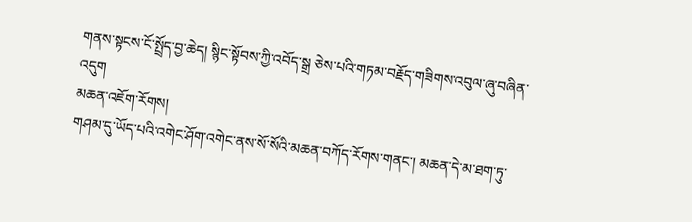གནས་སྟངས་ངོ་སྤྲོད་བྱ་ཆེད། སྙིང་སྟོབས་ཀྱི་འབོད་སྒྲ ཅེས་པའི་གཏམ་བརྗོད་གཟིགས་འབུལ་ཞུ་བཞིན་འདུག
མཆན་འཇོག་རོགས།
གཤམ་དུ་ཡོད་པའི་འགེང་ཤོག་འགེང་ནས་སོ་སོའི་མཆན་བཀོད་རོགས་གནང་། མཆན་དེ་མ་ཐག་ཏུ་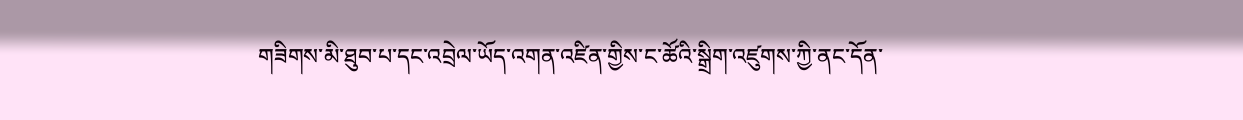གཟིགས་མི་ཐུབ་པ་དང་འབྲེལ་ཡོད་འགན་འཛིན་གྱིས་ང་ཚོའི་སྒྲིག་འཛུགས་ཀྱི་ནང་དོན་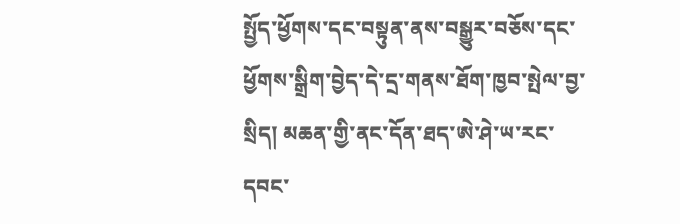སྤྱོད་ཕྱོགས་དང་བསྟུན་ནས་བསྒྱུར་བཅོས་དང་ཕྱོགས་སྒྲིག་བྱེད་དེ་དྲ་གནས་ཐོག་ཁྱབ་སྤེལ་བྱ་སྲིད། མཆན་གྱི་ནང་དོན་ཐད་ཨེ་ཤེ་ཡ་རང་དབང་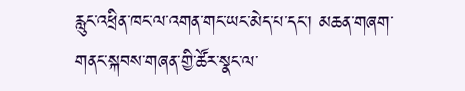རླུང་འཕྲིན་ཁང་ལ་འགན་གང་ཡང་མེད་པ་དང་། མཆན་གཞག་གནང་སྐབས་གཞན་གྱི་ཚོར་སྣང་ལ་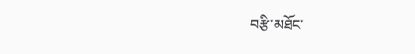བརྩི་མཐོང་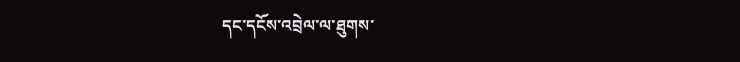དང་དངོས་འབྲེལ་ལ་ཐུགས་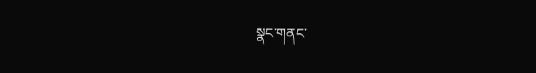སྣང་གནང་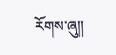རོགས་ཞུ༎